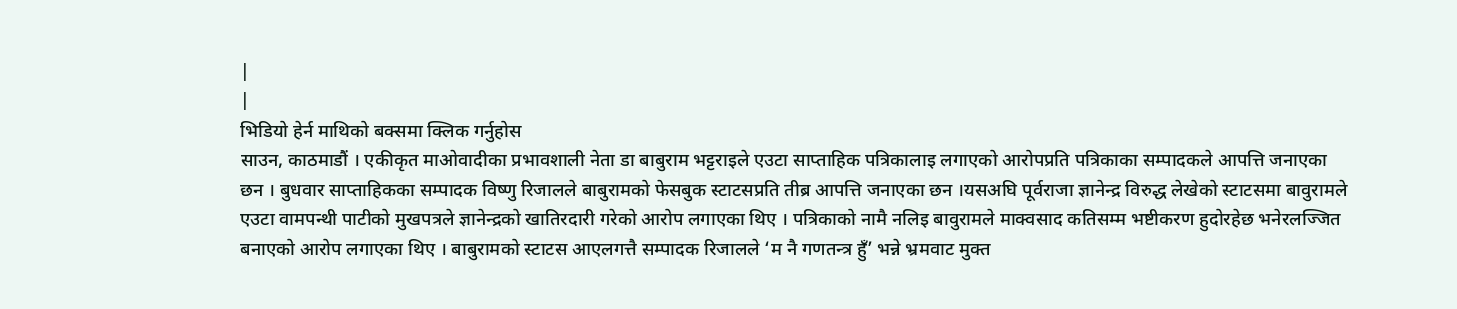|
|
भिडियो हेर्न माथिको बक्समा क्लिक गर्नुहोस
साउन, काठमाडौं । एकीकृत माओवादीका प्रभावशाली नेता डा बाबुराम भट्टराइले एउटा साप्ताहिक पत्रिकालाइ लगाएको आरोपप्रति पत्रिकाका सम्पादकले आपत्ति जनाएका छन । बुधवार साप्ताहिकका सम्पादक विष्णु रिजालले बाबुरामको फेसबुक स्टाटसप्रति तीब्र आपत्ति जनाएका छन ।यसअघि पूर्वराजा ज्ञानेन्द्र विरुद्ध लेखेको स्टाटसमा बावुरामले एउटा वामपन्थी पाटीको मुखपत्रले ज्ञानेन्द्रको खातिरदारी गरेको आरोप लगाएका थिए । पत्रिकाको नामै नलिइ बावुरामले माक्वसाद कतिसम्म भष्टीकरण हुदोरहेछ भनेरलज्जित बनाएको आरोप लगाएका थिए । बाबुरामको स्टाटस आएलगत्तै सम्पादक रिजालले ‘म नै गणतन्त्र हुँ’ भन्ने भ्रमवाट मुक्त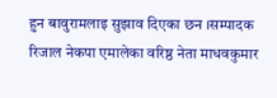हुन बावुरामलाइ सुझाव दिएका छन ।सम्पादक रिजाल नेकपा एमालेका वरिष्ठ नेता माधवकुमार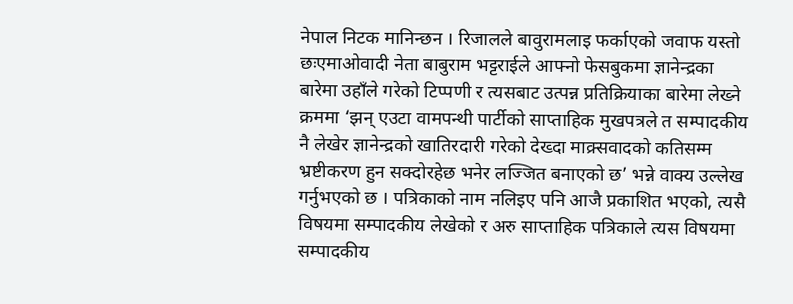नेपाल निटक मानिन्छन । रिजालले बावुरामलाइ फर्काएको जवाफ यस्तो छःएमाओवादी नेता बाबुराम भट्टराईले आफ्नो फेसबुकमा ज्ञानेन्द्रका बारेमा उहाँले गरेको टिप्पणी र त्यसबाट उत्पन्न प्रतिक्रियाका बारेमा लेख्ने क्रममा ‘झन् एउटा वामपन्थी पार्टीको साप्ताहिक मुखपत्रले त सम्पादकीय नै लेखेर ज्ञानेन्द्रको खातिरदारी गरेको देख्दा माक्र्सवादको कतिसम्म भ्रष्टीकरण हुन सक्दोरहेछ भनेर लज्जित बनाएको छ’ भन्ने वाक्य उल्लेख गर्नुभएको छ । पत्रिकाको नाम नलिइए पनि आजै प्रकाशित भएको, त्यसै विषयमा सम्पादकीय लेखेको र अरु साप्ताहिक पत्रिकाले त्यस विषयमा सम्पादकीय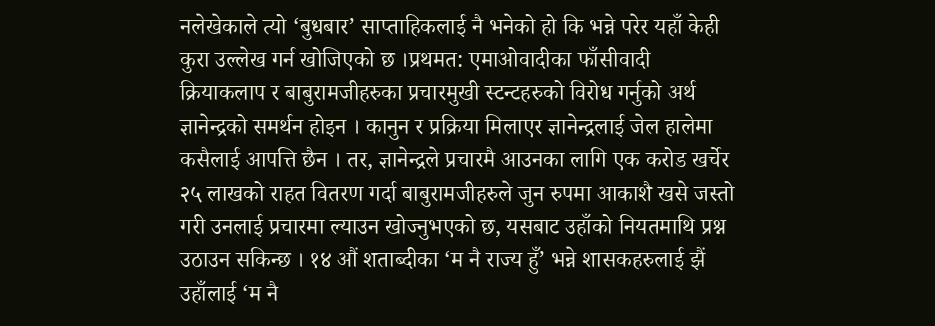नलेखेकाले त्यो ‘बुधबार’ साप्ताहिकलाई नै भनेको हो कि भन्ने परेर यहाँ केही कुरा उल्लेख गर्न खोजिएको छ ।प्रथमत: एमाओवादीका फाँसीवादी क्रियाकलाप र बाबुरामजीहरुका प्रचारमुखी स्टन्टहरुको विरोध गर्नुको अर्थ ज्ञानेन्द्रको समर्थन होइन । कानुन र प्रक्रिया मिलाएर ज्ञानेन्द्रलाई जेल हालेमा कसैलाई आपत्ति छैन । तर, ज्ञानेन्द्रले प्रचारमै आउनका लागि एक करोड खर्चेर २५ लाखको राहत वितरण गर्दा बाबुरामजीहरुले जुन रुपमा आकाशै खसे जस्तो गरी उनलाई प्रचारमा ल्याउन खोज्नुभएको छ, यसबाट उहाँको नियतमाथि प्रश्न उठाउन सकिन्छ । १४ औं शताब्दीका ‘म नै राज्य हुँ’ भन्ने शासकहरुलाई झैं उहाँलाई ‘म नै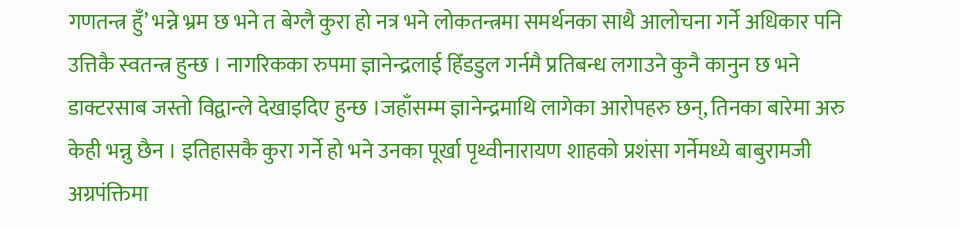गणतन्त्र हुँ’ भन्ने भ्रम छ भने त बेग्लै कुरा हो नत्र भने लोकतन्त्रमा समर्थनका साथै आलोचना गर्ने अधिकार पनि उत्तिकै स्वतन्त्र हुन्छ । नागरिकका रुपमा ज्ञानेन्द्रलाई हिँडडुल गर्नमै प्रतिबन्ध लगाउने कुनै कानुन छ भने डाक्टरसाब जस्तो विद्वान्ले देखाइदिए हुन्छ ।जहाँसम्म ज्ञानेन्द्रमाथि लागेका आरोपहरु छन्, तिनका बारेमा अरु केही भन्नु छैन । इतिहासकै कुरा गर्ने हो भने उनका पूर्खा पृथ्वीनारायण शाहको प्रशंसा गर्नेमध्ये बाबुरामजी अग्रपंक्तिमा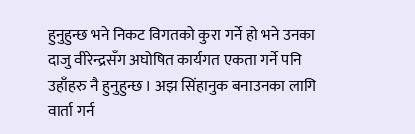हुनुहुन्छ भने निकट विगतको कुरा गर्ने हो भने उनका दाजु वीरेन्द्रसँग अघोषित कार्यगत एकता गर्ने पनि उहाँहरु नै हुनुहुन्छ । अझ सिंहानुक बनाउनका लागि वार्ता गर्न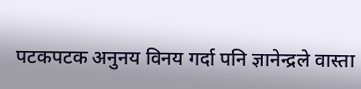पटकपटक अनुनय विनय गर्दा पनि ज्ञानेन्द्रले वास्ता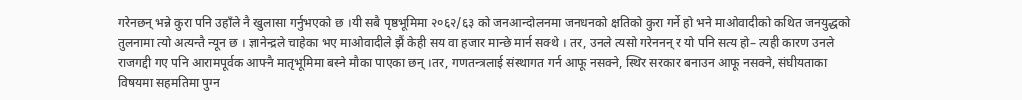गरेनछन् भन्ने कुरा पनि उहाँले नै खुलासा गर्नुभएको छ ।यी सबै पृष्ठभूमिमा २०६२/६३ को जनआन्दोलनमा जनधनको क्षतिको कुरा गर्ने हो भने माओवादीको कथित जनयुद्धको तुलनामा त्यो अत्यन्तै न्यून छ । ज्ञानेन्द्रले चाहेका भए माओवादीले झैं केही सय वा हजार मान्छे मार्न सक्थे । तर, उनले त्यसो गरेननन् र यो पनि सत्य हो– त्यही कारण उनले राजगद्दी गए पनि आरामपूर्वक आफ्नै मातृभूमिमा बस्ने मौका पाएका छन् ।तर, गणतन्त्रलाई संस्थागत गर्न आफू नसक्ने, स्थिर सरकार बनाउन आफू नसक्ने, संघीयताका विषयमा सहमतिमा पुग्न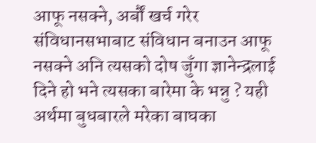आफू नसक्ने, अर्बौं खर्च गरेर संविधानसभाबाट संविधान बनाउन आफू नसक्ने अनि त्यसको दोष जुँगा ज्ञानेन्द्रलाई दिने हो भने त्यसका बारेमा के भन्नु ? यही अर्थमा बुधबारले मरेका बाघका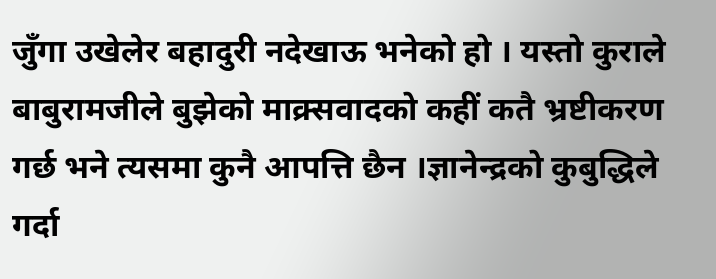जुँगा उखेलेर बहादुरी नदेखाऊ भनेको हो । यस्तो कुराले बाबुरामजीले बुझेको माक्र्सवादको कहीं कतै भ्रष्टीकरण गर्छ भने त्यसमा कुनै आपत्ति छैन ।ज्ञानेन्द्रको कुबुद्धिले गर्दा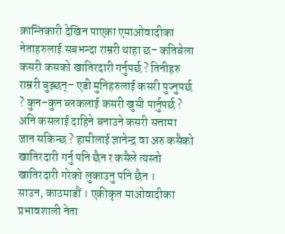क्रान्तिकारी देखिन पाएका एमाओवादीका नेताहरुलाई सबभन्दा राम्ररी थाहा छ– कतिबेला कसरी कसको खातिरदारी गर्नुपर्छ ? तिनीहरु राम्ररी बुझ्छन्– एडी मुनिहरुलाई कसरी पुज्नुपर्छ ? कुन–कुन ब्लकलाई कसरी खुसी पार्नुपर्छ ? अनि कसलाई दाहिने बनाउने कसरी सत्तामा जान सकिन्छ ? हामीलाई ज्ञानेन्द्र वा अरु कसैको खातिरदारी गर्नु पनि छैन र कसैले त्यस्तो खातिरदारी गरेको लुकाउनु पनि छैन ।
साउन, काठमाडौं । एकीकृत माओवादीका प्रभावशाली नेता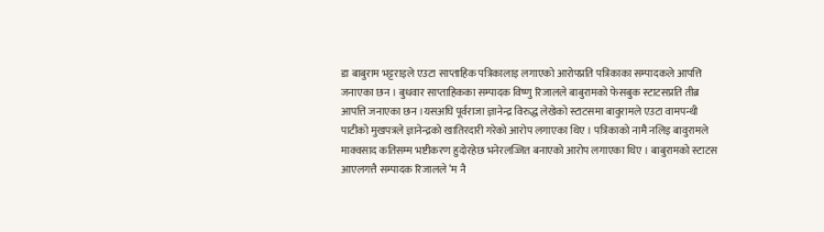डा बाबुराम भट्टराइले एउटा साप्ताहिक पत्रिकालाइ लगाएको आरोपप्रति पत्रिकाका सम्पादकले आपत्ति जनाएका छन । बुधवार साप्ताहिकका सम्पादक विष्णु रिजालले बाबुरामको फेसबुक स्टाटसप्रति तीब्र आपत्ति जनाएका छन ।यसअघि पूर्वराजा ज्ञानेन्द्र विरुद्ध लेखेको स्टाटसमा बावुरामले एउटा वामपन्थी पाटीको मुखपत्रले ज्ञानेन्द्रको खातिरदारी गरेको आरोप लगाएका थिए । पत्रिकाको नामै नलिइ बावुरामले माक्वसाद कतिसम्म भष्टीकरण हुदोरहेछ भनेरलज्जित बनाएको आरोप लगाएका थिए । बाबुरामको स्टाटस आएलगत्तै सम्पादक रिजालले ‘म नै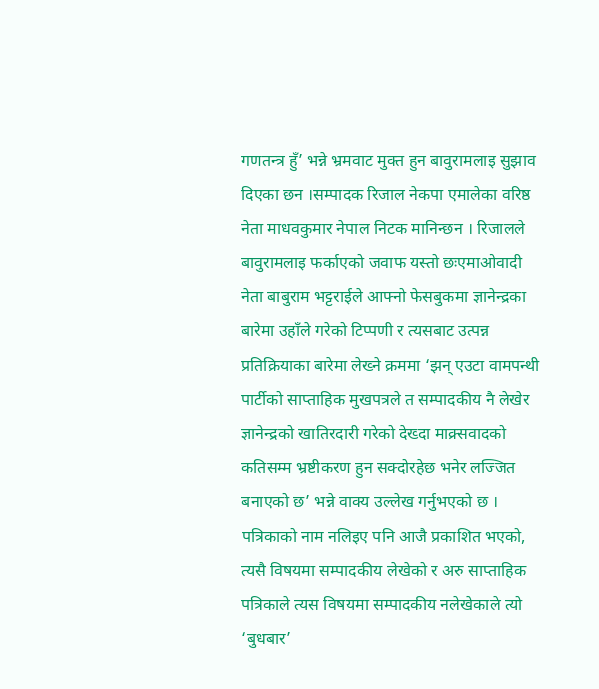गणतन्त्र हुँ’ भन्ने भ्रमवाट मुक्त हुन बावुरामलाइ सुझाव दिएका छन ।सम्पादक रिजाल नेकपा एमालेका वरिष्ठ नेता माधवकुमार नेपाल निटक मानिन्छन । रिजालले बावुरामलाइ फर्काएको जवाफ यस्तो छःएमाओवादी नेता बाबुराम भट्टराईले आफ्नो फेसबुकमा ज्ञानेन्द्रका बारेमा उहाँले गरेको टिप्पणी र त्यसबाट उत्पन्न प्रतिक्रियाका बारेमा लेख्ने क्रममा ‘झन् एउटा वामपन्थी पार्टीको साप्ताहिक मुखपत्रले त सम्पादकीय नै लेखेर ज्ञानेन्द्रको खातिरदारी गरेको देख्दा माक्र्सवादको कतिसम्म भ्रष्टीकरण हुन सक्दोरहेछ भनेर लज्जित बनाएको छ’ भन्ने वाक्य उल्लेख गर्नुभएको छ । पत्रिकाको नाम नलिइए पनि आजै प्रकाशित भएको, त्यसै विषयमा सम्पादकीय लेखेको र अरु साप्ताहिक पत्रिकाले त्यस विषयमा सम्पादकीय नलेखेकाले त्यो ‘बुधबार’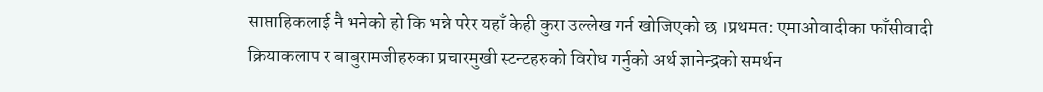साप्ताहिकलाई नै भनेको हो कि भन्ने परेर यहाँ केही कुरा उल्लेख गर्न खोजिएको छ ।प्रथमत: एमाओवादीका फाँसीवादी क्रियाकलाप र बाबुरामजीहरुका प्रचारमुखी स्टन्टहरुको विरोध गर्नुको अर्थ ज्ञानेन्द्रको समर्थन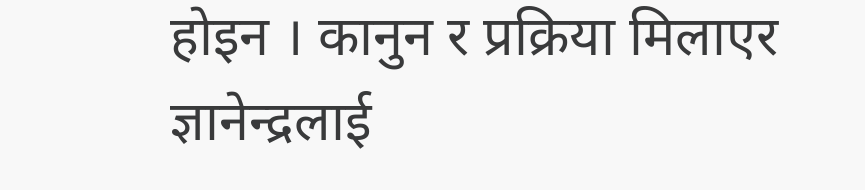होइन । कानुन र प्रक्रिया मिलाएर ज्ञानेन्द्रलाई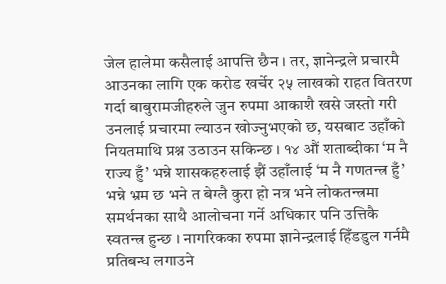जेल हालेमा कसैलाई आपत्ति छैन । तर, ज्ञानेन्द्रले प्रचारमै आउनका लागि एक करोड खर्चेर २५ लाखको राहत वितरण गर्दा बाबुरामजीहरुले जुन रुपमा आकाशै खसे जस्तो गरी उनलाई प्रचारमा ल्याउन खोज्नुभएको छ, यसबाट उहाँको नियतमाथि प्रश्न उठाउन सकिन्छ । १४ औं शताब्दीका ‘म नै राज्य हुँ’ भन्ने शासकहरुलाई झैं उहाँलाई ‘म नै गणतन्त्र हुँ’ भन्ने भ्रम छ भने त बेग्लै कुरा हो नत्र भने लोकतन्त्रमा समर्थनका साथै आलोचना गर्ने अधिकार पनि उत्तिकै स्वतन्त्र हुन्छ । नागरिकका रुपमा ज्ञानेन्द्रलाई हिँडडुल गर्नमै प्रतिबन्ध लगाउने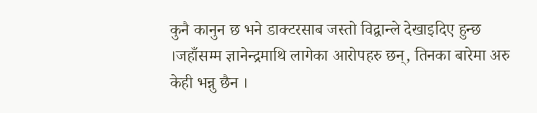कुनै कानुन छ भने डाक्टरसाब जस्तो विद्वान्ले देखाइदिए हुन्छ ।जहाँसम्म ज्ञानेन्द्रमाथि लागेका आरोपहरु छन्, तिनका बारेमा अरु केही भन्नु छैन ।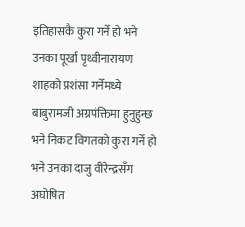इतिहासकै कुरा गर्ने हो भने उनका पूर्खा पृथ्वीनारायण शाहको प्रशंसा गर्नेमध्ये बाबुरामजी अग्रपंक्तिमा हुनुहुन्छ भने निकट विगतको कुरा गर्ने हो भने उनका दाजु वीरेन्द्रसँग अघोषित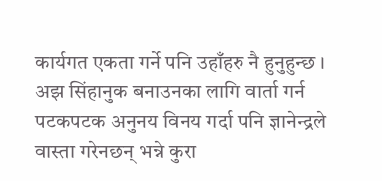कार्यगत एकता गर्ने पनि उहाँहरु नै हुनुहुन्छ । अझ सिंहानुक बनाउनका लागि वार्ता गर्न पटकपटक अनुनय विनय गर्दा पनि ज्ञानेन्द्रले वास्ता गरेनछन् भन्ने कुरा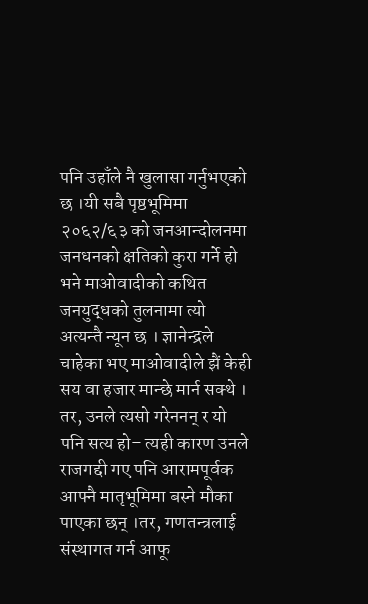पनि उहाँले नै खुलासा गर्नुभएको छ ।यी सबै पृष्ठभूमिमा २०६२/६३ को जनआन्दोलनमा जनधनको क्षतिको कुरा गर्ने हो भने माओवादीको कथित जनयुद्धको तुलनामा त्यो अत्यन्तै न्यून छ । ज्ञानेन्द्रले चाहेका भए माओवादीले झैं केही सय वा हजार मान्छे मार्न सक्थे । तर, उनले त्यसो गरेननन् र यो पनि सत्य हो– त्यही कारण उनले राजगद्दी गए पनि आरामपूर्वक आफ्नै मातृभूमिमा बस्ने मौका पाएका छन् ।तर, गणतन्त्रलाई संस्थागत गर्न आफू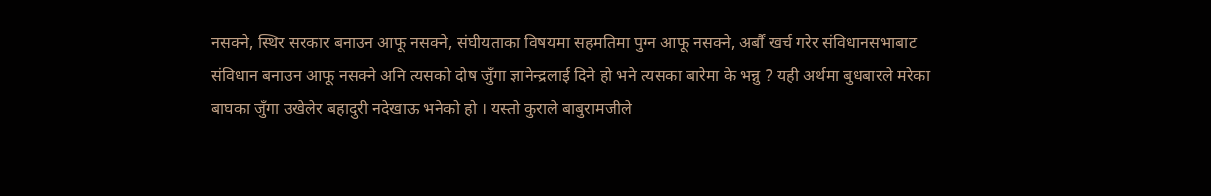नसक्ने, स्थिर सरकार बनाउन आफू नसक्ने, संघीयताका विषयमा सहमतिमा पुग्न आफू नसक्ने, अर्बौं खर्च गरेर संविधानसभाबाट संविधान बनाउन आफू नसक्ने अनि त्यसको दोष जुँगा ज्ञानेन्द्रलाई दिने हो भने त्यसका बारेमा के भन्नु ? यही अर्थमा बुधबारले मरेका बाघका जुँगा उखेलेर बहादुरी नदेखाऊ भनेको हो । यस्तो कुराले बाबुरामजीले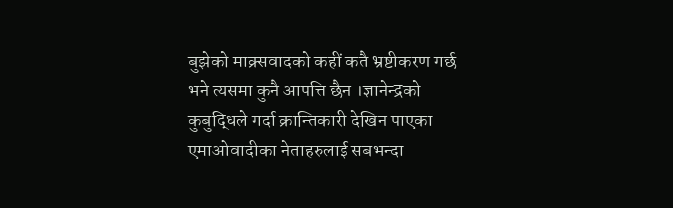बुझेको माक्र्सवादको कहीं कतै भ्रष्टीकरण गर्छ भने त्यसमा कुनै आपत्ति छैन ।ज्ञानेन्द्रको कुबुद्धिले गर्दा क्रान्तिकारी देखिन पाएका एमाओवादीका नेताहरुलाई सबभन्दा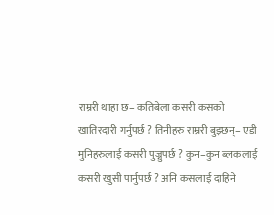राम्ररी थाहा छ– कतिबेला कसरी कसको खातिरदारी गर्नुपर्छ ? तिनीहरु राम्ररी बुझ्छन्– एडी मुनिहरुलाई कसरी पुज्नुपर्छ ? कुन–कुन ब्लकलाई कसरी खुसी पार्नुपर्छ ? अनि कसलाई दाहिने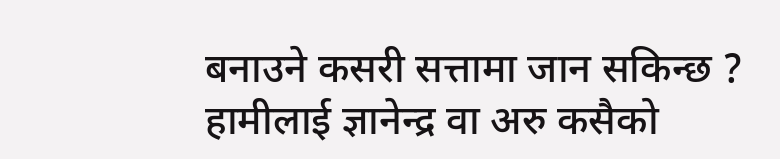बनाउने कसरी सत्तामा जान सकिन्छ ? हामीलाई ज्ञानेन्द्र वा अरु कसैको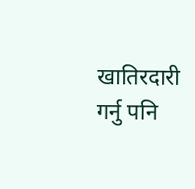खातिरदारी गर्नु पनि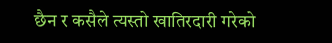छैन र कसैले त्यस्तो खातिरदारी गरेको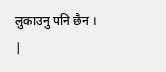लुकाउनु पनि छैन ।
|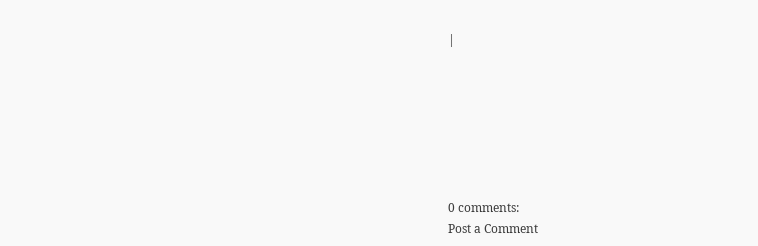|







0 comments:
Post a Comment